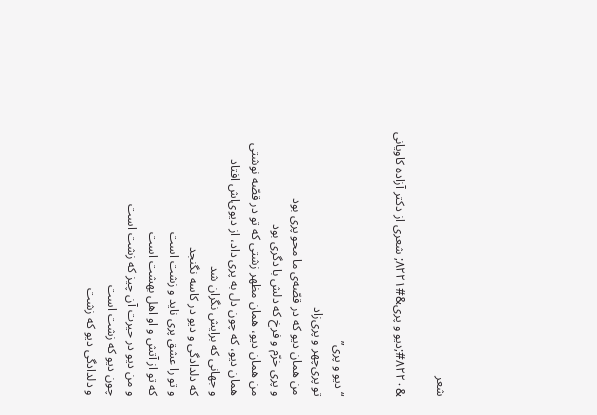شعر

&#۸۲۲۰;دیو و پری&#۸۲۲۱; شعری از دکتر آزاده کاویانی


“دیو و پری”
تو پری‌چهر و پری‌زاد
من همان دیو که در قصّه‌ی ما محو پری بود
و پری خرّم و فرخ که دلش با دگری بود
من همان دیو، همان مظهر زشتی که تو در قصّه نوشتی
همان دیو، که چون دل به پری داد، از دیوی‌اش افتاد
و جهانی که برایش نگران شد
که دلدادگی و دیو در کاسه نگنجد
و تو را عشق پری ناید و زشت است
که تو از آتش و او اهل بهشت است
و من دیو در حیرت آن چیز که زشت است
چون دیو که زشت است
و دلدادگی دیو که زشت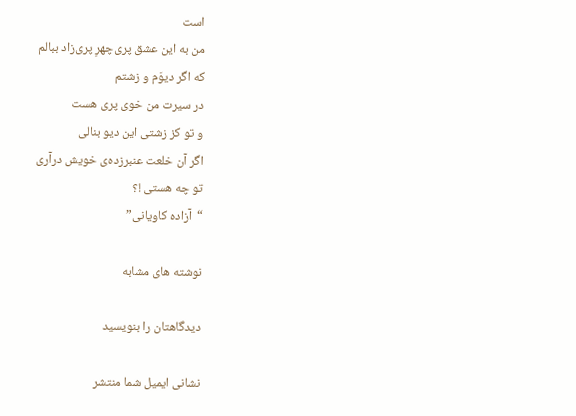است
من به این عشق پری‌چهرِ پری‌زاد ببالم
که اگر دیوَم و زشتم
در سیرت من خوی پری هست
و تو کز زشتی این دیو بنالی
اگر آن خلعت عنبرزده‌ی خویش درآری
تو چه هستی !؟
“آزاده کاویانی”

نوشته های مشابه

دیدگاهتان را بنویسید

نشانی ایمیل شما منتشر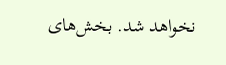نخواهد شد. بخش‌های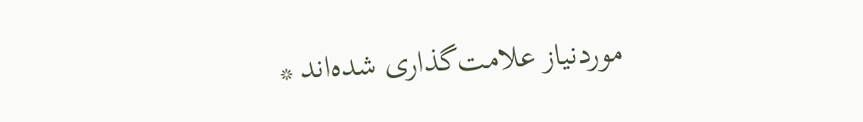موردنیاز علامت‌گذاری شده‌اند *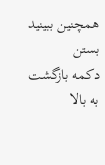همچنین ببینید
بستن
دکمه بازگشت به بالا